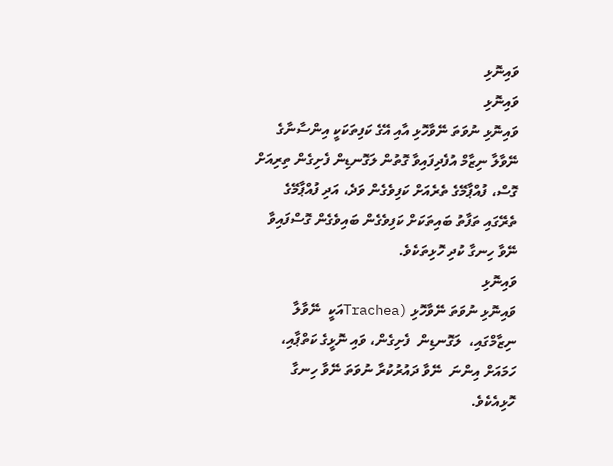ވައިނޮޅި
ވައިނޮޅި
ވައިނޮޅި ނުވަތަ ނޭވާހޮޅި އާއި އޭގެ ކަފިތަކަކީ އިންސާނާގެ ނޭވާލާ ނިޒާމް އުފެދިފައިވާ ގޮތުން ލަގޮނޑިން ފެށިގެން ތިރިއަށް ގޮސް، ފުއްޕާމޭގެ ތެރެއަށް ކަފިވެގެން ވަދެ، އަދި ފުއްޕާމޭގެ ތެރޭގައި ތަފާތު ބައިތަކަށް ކަފިވެގެން ބައިވެގެން ގޮސްފައިވާ ނޭވާ ހިނގާ ކުދި ހޮޅިތަކެވެ.
ވައިނޮޅި
ވައިނޮޅި ނުވަތަ ނޭވާހޮޅި (Tracheaއަކީ  ނޭވާލާ ނިޒާމްގައި،  ލަގޮނޑިން  ފެށިގެން، ވައި ނޮޅީގެ ކަތްޕާއި، ހަމައަށް އިންނަ  ނޭވާ ދައުރުކުރާ ނުވަތަ ނޭވާ ހިނގާ ހޮޅިއެކެވެ.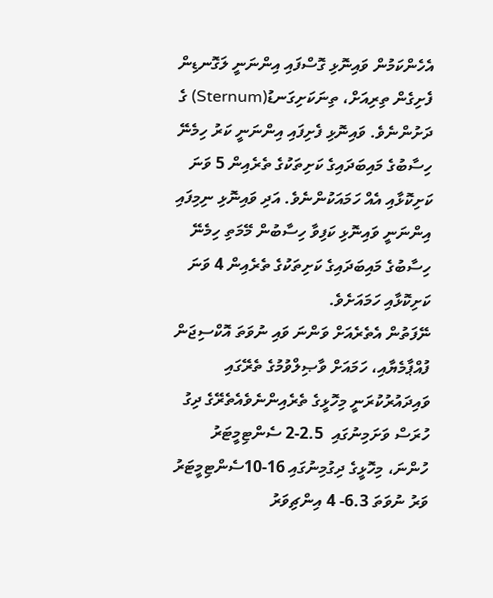އެހެންކަމުން ވައިނޮޅި ގޮސްފައި އިންނަނީ ލަގޮނޑިން ފެށިގެން ތިރިއަށް، ތިނަކަށިގަނޑު(Sternum) ގެ ދަށުންނެވެ. ވައިނޮޅި ފެށިފައި އިންނަނީ ކަރު ހިމެނޭ ހިސާބުގެ މައިބަދައިގެ ކަށިތަކުގެ ތެރެއިން 5 ވަނަ ކަށިކޮޅާއި އެއް ހަމައަކުންނެވެ. އަދި ވައިނޮޅި ނިމިފައި އިންނަނީ ވައިނޮޅި ކަފިވާ ހިސާބުން މޭމަތި ހިމެނޭ ހިސާބުގެ މައިބަދައިގެ ކަށިތަކުގެ ތެރެއިން 4 ވަނަ ކަށިކޮޅާއި ހަމައަށެވެ.
ނޭފަތުން އެތެރެއަށް ވަންނަ ވައި ނުވަތަ އޮކްސިޖަން ފުއްޕާމެޔާއި، ހަމައަށް ވާޞިލްވުމުގެ ތެރޭގައި ވައިދައުރުކުރަނީ މިހޮޅީގެ ތެރެއިންނެވެއެތެރޭގެ ދިގު ހުރަސް ވަށަމިނުގައި  2.5-2 ސެންޓިމީޓަރު ހުންނަ، މިހޮޅީގެ ދިގުމިނުގައި 16-10ސެންޓިމީޓަރު ވަރު ނުވަތަ 6.3- 4 އިންޗިވަރު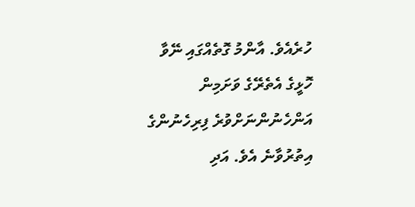ހުރެއެވެ. އާންމު ގޮތެއްގައި ނޭވާ ހޮޅީގެ އެތެރޭގެ ވަށަމިން އަންހެނުންނަށްވުރެ ފިރިހެނުންގެ އިތުރުވާނެ އެވެ. އަދި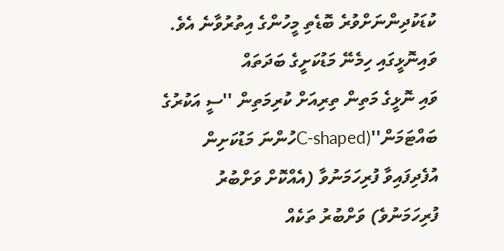ކުޑަކުދިންނަށްވުރެ ބޮޑެތި މީހުންގެ އިތުރުވާނެ އެވެ.
ވައިނޮޅީގައި ހިމެނޭ މަޑުކަށީގެ ބަދަތައް
ވައި ނޮޅީގެ މަތިން ތިރިއަށް ކުރިމަތިން ''ސީ އަކުރުގެ ބައްޓަމަން''(C-shapedހުންނަ މަޑުކަށިން އުފެދިފައިވާ ފުރިހަމަނުވާ (އެއްކޮށް ވަށްބުރު ފުރިހަމަނުވެ) ވަށްބުރު ތަކެއް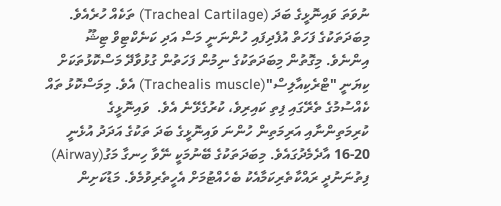ނުވަތަ ވައިނޮޅީގެ ބަދަ (Tracheal Cartilage) ތަކެއް ހުރެއެވެ. މިބަދަތަކުގެ ފަހަތް އުފެދިފައި ހުންނަނީ މަސް އަދި ކަނެކްޓިވް ޓިޝޫ އިންނެވެ. މިގޮތުން މިބަދަތަކުގެ ނިމުން ފަހަތުން ގުޅުވާދޭ މަސްކޮޅުތަކަށް ކިޔަނީ "ޓްރެކިއާލިސް"(Trachealis muscle) އެވެ. މިމަސްކޮޅު ތައް ކެއްސުމުގެ ތެރޭގައި ފިތި ކައިރިވެ، ކުރުގެޅޭނެ އެވެ.  ވައިނޮޅީގެ ކުރިމަތިންނާއި އަރިމަތިން ހުންނަ ވައިނޮޅީގެ ބަދަ ތަކުގެ އަދަދު އުޅެނީ 20-16 އާދެމެދުގައެވެ. މިބަދަތަކުގެ ބޭނުމަކީ ނޭވާ ހިނގާ މަގު(Airway) ފިތުނަނުދީ ރައްކާތެރިކަމާއެކު ބެހެއްޓުމަށް އެހީތެރިވުމެވެ. މަޑުކަށިން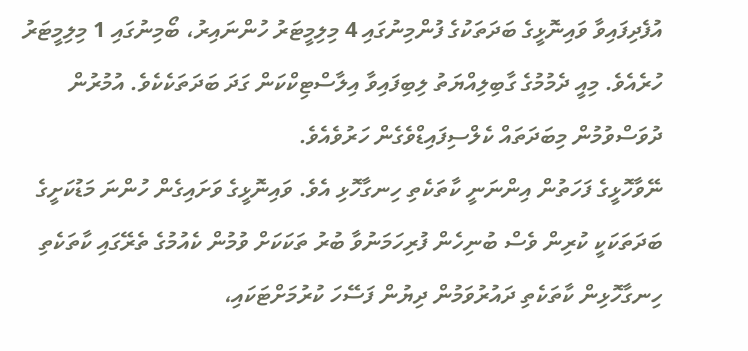އުފެދިފައިވާ ވައިނޮޅީގެ ބަދަތަކުގެ ފުންމިނުގައި 4 މިލިމީޓަރު ހުންނައިރު، ބޯމިނުގައި 1 މިލިމީޓަރު ހުރެއެވެ. މިއީ ދެމުމުގެ ގާބިލިއްޔަތު ލިބިފައިވާ އިލާސްޓިކްކަން ގަދަ ބަދަތަކެކެވެ. އުމުރުން ދުވަސްވުމުން މިބަދަތައް ކެލްސިފައިޑްވެގެން ހަރުވެއެވެ.
ނޭވާހޮޅީގެ ފަހަތުން އިންނަނީ ކާތަކެތި ހިނގާހޮޅި އެވެ. ވައިނޮޅީގެ ވަށައިގެން ހުންނަ މަޑުކަށީގެ ބަދަތަކަކީ ކުރިން ވެސް ބުނިހެން ފުރިހަމަނުވާ ބުރު ތަކަކަށް ވުމުން ކެއުމުގެ ތެރޭގައި ކާތަކެތި ހިނގާހޮޅިން ކާތަކެތި ދައުރުވަމުން ދިޔުން ފަސޭހަ ކުރުމަށްޓަކައި،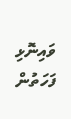ވައިނޮޅި ފަހަތުން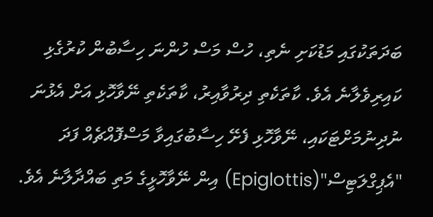ބަދަތަކުގައި މަޑުކަށި ނެތި، ހުސް މަސް ހުންނަ ހިސާބުން ކުރުގެޅި ކައިރިވެލާނެ އެވެ. ކާތަކެތި ދިރުވާއިރު، ކާތަކެތި ނޭވާހޮޅި އަށް އެޅުނަ ނުދިނުމަށްޓަކައި، ނޭވާހޮޅި ފެށޭ ހިސާބުގައިވާ މަސްފޮއްޗެއް ފަދަ "އެޕިގްލަޓިސް"(Epiglottis) އިން ނޭވާހޮޅީގެ މަތި ބައްދާލާނެ އެވެ.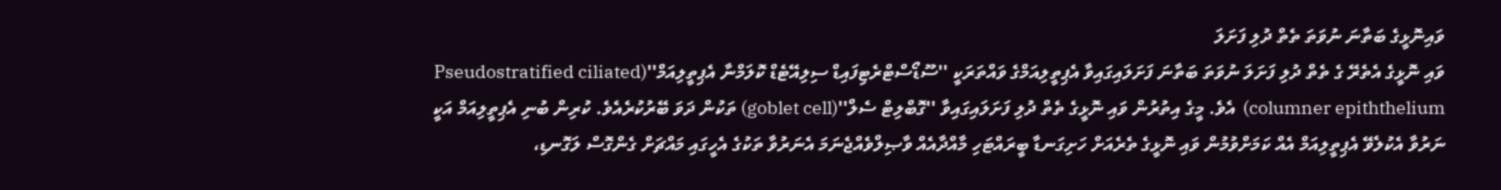ވައިނޮޅީގެ ބަތާނަ ނުވަތަ ތެތް ދުލި ފަށަލަ
ވައި ނޮޅީގެ އެތެރޭ ގެ ތެތް ދުލި ފަށަލަ ނުވަތަ ބަތާނަ ފަށަލައިގައިވާ އެޕިތީލިއަމްގެ ވައްތަރަކީ ''ސޫޑޯސްޓްރެޓިފައިޑް ސިލިއޭޓެޑް ކޮލަމްނާ އެޕިތީލިއަމް''(Pseudostratified ciliated columner epiththelium)  އެވެ. މީގެ އިތުރުން ވައި ނޮޅީގެ ތެތް ދުލި ފަށަލައިގައިވާ ''ގޮބްލިޓް ސެލް''(goblet cell) ތަކުން ދަވަ ބޭރުކުރެއެވެ. ކުރިން ބުނި އެޕިތީލިއަމް އަކީ ނަރުވާ އެކުލެވޭ އެޕިތީލިއަމް އެއް ކަމަށްވުމުން ވައި ނޮޅީގެ ތެރެއަށް ހަށިގަނޑާ ބީރައްޓަހި މާއްދާއެއް ވާޞިލްވެއްޖެނަމަ އެނަރުވާ ތަކުގެ އެހީގައި މައްޗަށް ގެންގޮސް ލަގޮނޑި،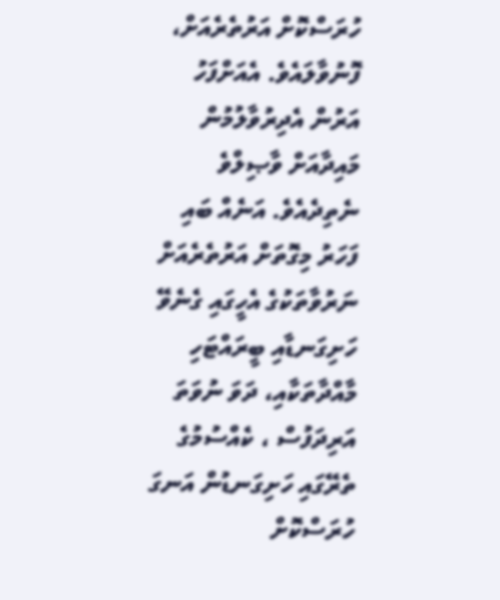ހުރަސްކޮށް އަރުތެރެއަށް، ފޮނުވާލައެވެ. އެއަށްފަހު އަރުން އެދިރުވާލުމުން މައިދާއަށް ވާޞިލްވެ ނެތިދެއެވެ. އަނެއް ބައި ފަހަރު މިގޮތަށް އަރުތެރެއަށް ނަރުވާތަކުގެ އެހީގައި ގެނެވޭ ހަށިގަނޑާއި ބީރައްޓަހި މާއްދާތަކާއި، ދަވަ ނުވަތަ އަރިދަފުސް ، ކެއްސުމުގެ ތެރޭގައި ހަށިގަނޑުން އަނގަ ހުރަސްކޮށް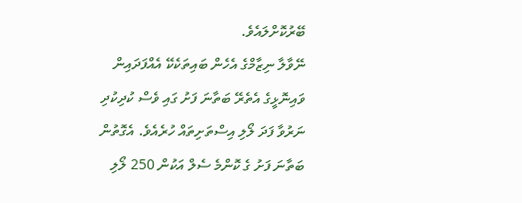ބޭރުކޮށްލައެވެ.
ނޭވާލާ ނިޒާމްގެ އެހެން ބައިތަކެކޭ އެއްފަދައިން ވައިނޮޅީގެ އެތެރޭ ބަތާނަ ފަށު ގައި ވެސް ކުދިކުދި ނަރުވާ ފަދަ ލޯލި އިސްތަށިތައް ހުރެއެވެ. އެގޮތުން ބަތާނަ ފަށު ގެ ކޮންމެ ސެލް އަކުން 250 ލޯލި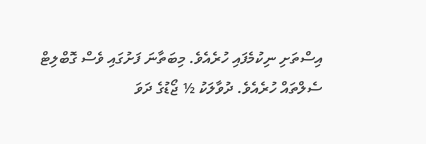އިސްތަށި ނިކުމެފައި ހުރެއެވެ. މިބަތާނަ ފަށުގައި ވެސް ގޮބްލިޓް ސެލްތައް ހުރެއެވެ. ދުވާލަކު ½ ޖޯޑުގެ ދަވަ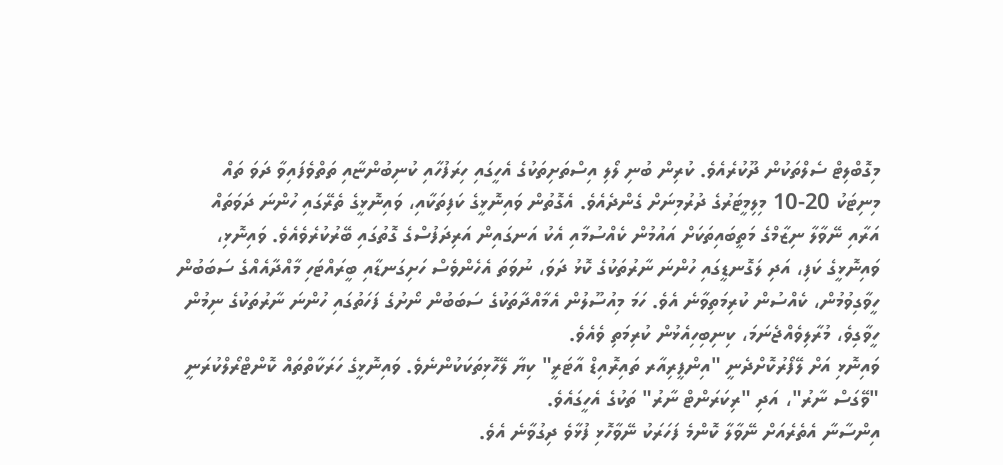މިގޮބްލިޓް ސެލްތަކުން ދޫކުރެއެވެ. ކުރިން ބުނި ލޯލި އިސްތަށިތަކުގެ އެހީގައި ހިރަފުހާއި ކުނިބުންޏާއި ތަތްވެފައިވާ ދަވަ ތައް މިނިޓަކު 20-10 މިލިމީޓަރުގެ ދުރުމިނަށް ގެންދެއެވެ. އެގޮތުން ވައިނޮޅީގެ ކަފިތަކާއި، ވައިނޮޅީގެ ތެރޭގައި ހުންނަ ދަވަތައް އަރާއި ނޭވާލާ ނިޒާމްގެ މަތީބައިތަކަށް އައުމުން ކެއްސުމާއި އެކު އަނގައިން އަރިދަފުސްގެ ގޮތުގައި ބޭރުކުރެވެއެވެ. ވައިނޮޅި، ވައިނޮޅީގެ ކަފި، އަދި ލަގޮނޑީގައި ހުންނަ ނާރުތަކުގެ ކޮޅު ދަވަ، ނުވަތަ އެހެންވެސް ހަށިގަނޑާއި ބީރައްޓަހި މާއްދާއެއްގެ ސަބަބުން ހީވާގިވުމުން، ކެއްސުން ކުރިމަތިވާނެ އެވެ. ހަމަ މިއުސޫލުން އެމާއްދާތަކުގެ ސަބަބުން ނޯށުގެ ފަހަތުގައި ހުންނަ ނާރުތަކުގެ ނިމުން ހީވާގިވެ، މުރާލިވެއްޖެނަމަ، ކިނިބިހިއެޅުން ކުރިމަތި ވެއެވެ.
ވައިނޮޅި އަށް ލޭފޯރުކޮށްދެނީ "އިންފީރިއާރ ތައިރޮއިޑް އާޓަރީ" ކިޔާ ލޭހޮޅިތަކަކުންނެވެ. ވައިނޮޅީގެ ހަރަކާތްތައް ކޮންޓްރޯލްކުރަނީ "ވޭގަސް ނާރު"، އަދި "ރިކަރަންޓް ނާރު" ތަކުގެ އެހީގައެވެ.
އިންސާނާ އެތެރެއަށް ނޭވާލާ ކޮންމެ ފަހަރަކު ނޭވާހޮޅި ފުޅާވެ ދިގުވާނެ އެވެ.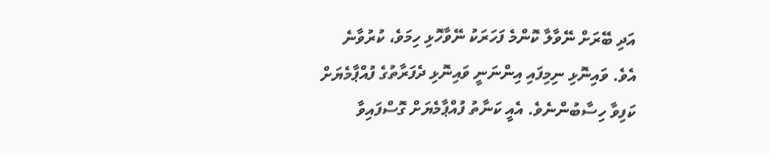އަދި ބޭރަށް ނޭވާލާ ކޮންމެ ފަހަރަކު ނޭވާހޮޅި ހިމަވެ، ކުރުވާނެ އެވެ. ވައިނޮޅި ނިމިފައި އިންނަނީ ވައިނޮޅި ދެފަރާތުގެ ފުއްޕާމެޔަށް ކަފިވާ ހިސާބުންނެވެ. އެއީ ކަނާތު ފުއްޕާމެޔަށް ގޮސްފައިވާ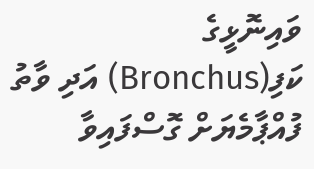ވައިނޮޅީގެ ކަފި(Bronchus) އަދި ވާތު ފުއްޕާމެޔަށް ގޮސްފައިވާ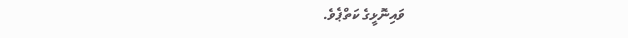ވައިނޮޅީގެ ކަތްޕެވެ.